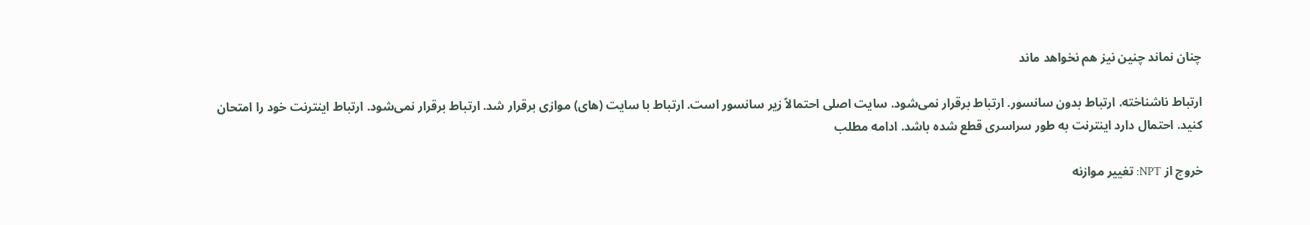چنان نماند چنین نیز هم نخواهد ماند

ارتباط ناشناخته. ارتباط بدون سانسور. ارتباط برقرار نمی‌شود. سایت اصلی احتمالاً زیر سانسور است. ارتباط با سایت (های) موازی برقرار شد. ارتباط برقرار نمی‌شود. ارتباط اینترنت خود را امتحان کنید. احتمال دارد اینترنت به طور سراسری قطع شده باشد. ادامه مطلب

خروج از NPT: تغییر موازنه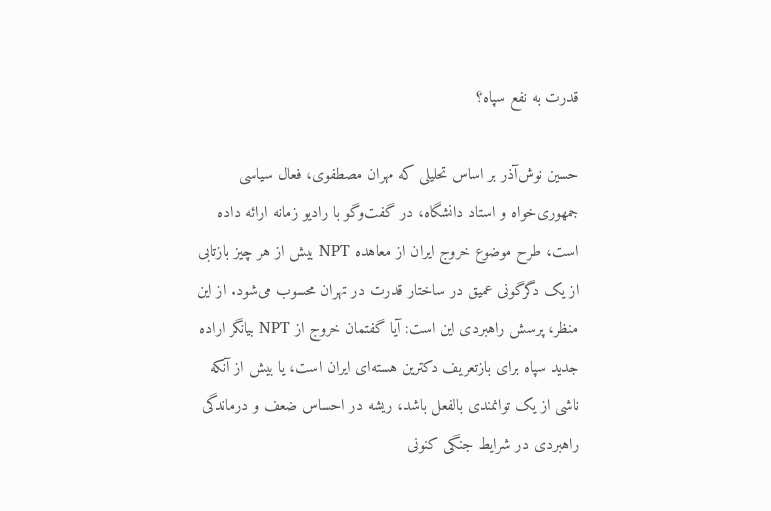قدرت به نفع سپاه؟

حسین نوش‌آذر بر اساس تحلیلی که مهران مصطفوی، فعال سیاسی جمهوری‌خواه و استاد دانشگاه، در گفت‌وگو با رادیو زمانه ارائه داده است، طرح موضوع خروج ایران از معاهده NPT بیش از هر چیز بازتابی از یک دگرگونی عمیق در ساختار قدرت در تهران محسوب می‌شود. از این منظر، پرسش راهبردی این است: آیا گفتمان خروج از NPT بیانگر اراده جدید سپاه برای بازتعریف دکترین هسته‌ای ایران است، یا بیش از آنکه ناشی از یک توانمندی بالفعل باشد، ریشه در احساس ضعف و درماندگی راهبردی در شرایط جنگی کنونی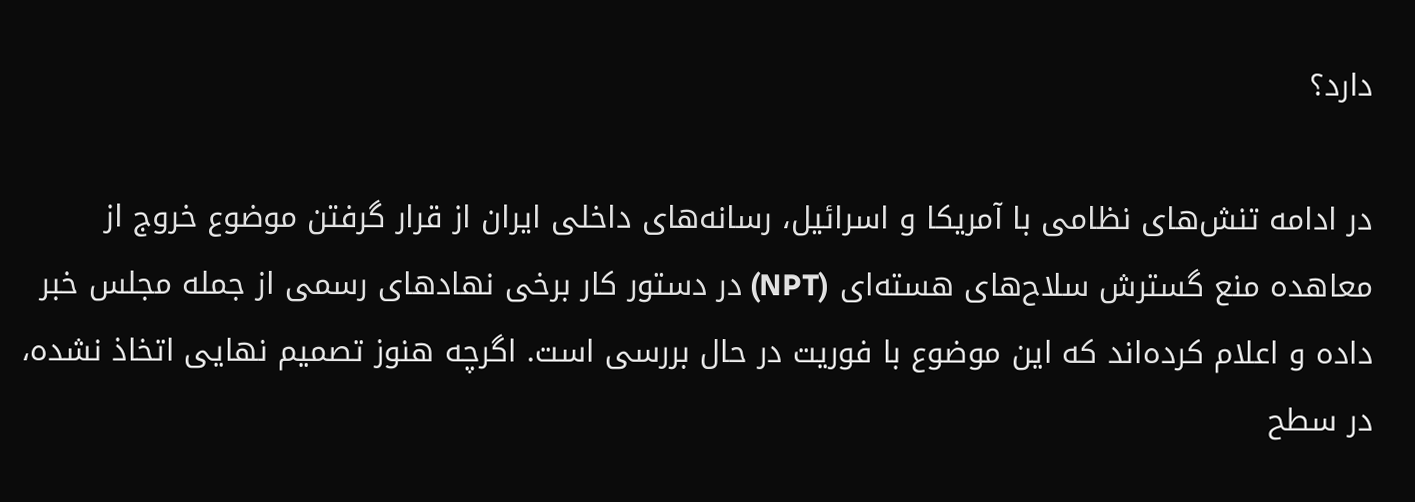دارد؟

در ادامه تنش‌های نظامی با آمریکا و اسرائیل، رسانه‌های داخلی ایران از قرار گرفتن موضوع خروج از معاهده منع گسترش سلاح‌های هسته‌ای (NPT) در دستور کار برخی نهادهای رسمی از جمله مجلس خبر داده و اعلام کرده‌اند که این موضوع با فوریت در حال بررسی است. اگرچه هنوز تصمیم نهایی اتخاذ نشده، در سطح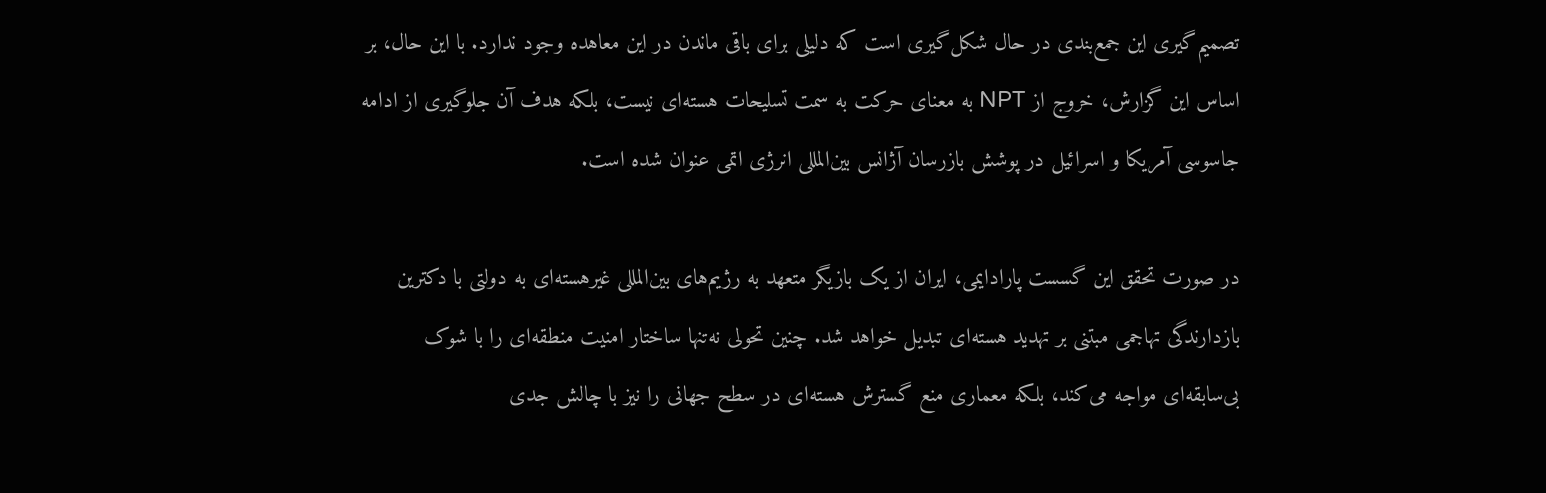تصمیم‌گیری این جمع‌بندی در حال شکل‌گیری است که دلیلی برای باقی ماندن در این معاهده وجود ندارد. با این حال، بر اساس این گزارش، خروج از NPT به معنای حرکت به سمت تسلیحات هسته‌ای نیست، بلکه هدف آن جلوگیری از ادامه جاسوسی آمریکا و اسرائیل در پوشش بازرسان آژانس بین‌المللی انرژی اتمی عنوان شده است.

در صورت تحقق این گسست پارادایمی، ایران از یک بازیگر متعهد به رژیم‌های بین‌المللی غیرهسته‌ای به دولتی با دکترین بازدارندگی تهاجمی مبتنی بر تهدید هسته‌ای تبدیل خواهد شد. چنین تحولی نه‌تنها ساختار امنیت منطقه‌ای را با شوک بی‌سابقه‌ای مواجه می‌‌‌کند، بلکه معماری منع گسترش هسته‌ای در سطح جهانی را نیز با چالش جدی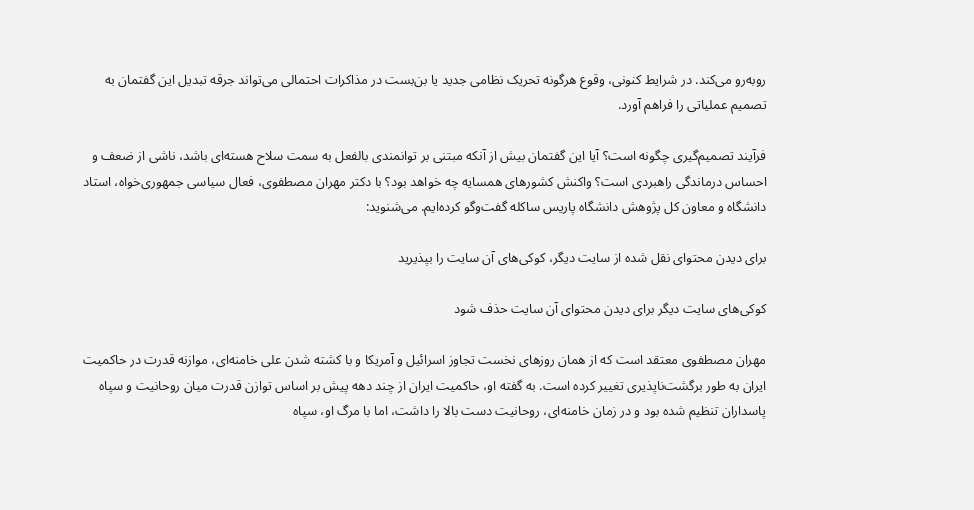روبه‌رو می‌کند. در شرایط کنونی، وقوع هرگونه تحریک نظامی جدید یا بن‌بست در مذاکرات احتمالی می‌تواند جرقه تبدیل این گفتمان به تصمیم عملیاتی را فراهم آورد.

فرآیند تصمیم‌گیری چگونه است؟ آیا این گفتمان بیش از آنکه مبتنی بر توانمندی بالفعل به سمت سلاح هسته‌ای باشد، ناشی از ضعف و احساس درماندگی راهبردی است؟ واکنش کشورهای همسایه چه خواهد بود؟ با دکتر مهران مصطفوی، فعال سیاسی جمهوری‌خواه، استاد دانشگاه و معاون کل پژوهش دانشگاه پاریس ساکله گفت‌‌و‌گو کرده‌ایم. می‌شنوید:

برای دیدن محتوای نقل شده از سایت دیگر، کوکی‌های آن سایت را بپذیرید

کوکی‌های سایت‌ دیگر برای دیدن محتوای آن سایت‌ حذف شود

مهران مصطفوی معتقد است که از همان روزهای نخست تجاوز اسرائیل و آمریکا و با کشته شدن علی خامنه‌ای، موازنه قدرت در حاکمیت ایران به طور برگشت‌ناپذیری تغییر کرده است. به گفته او، حاکمیت ایران از چند دهه پیش بر اساس توازن قدرت میان روحانیت و سپاه پاسداران تنظیم شده بود و در زمان خامنه‌ای، روحانیت دست بالا را داشت، اما با مرگ او، سپاه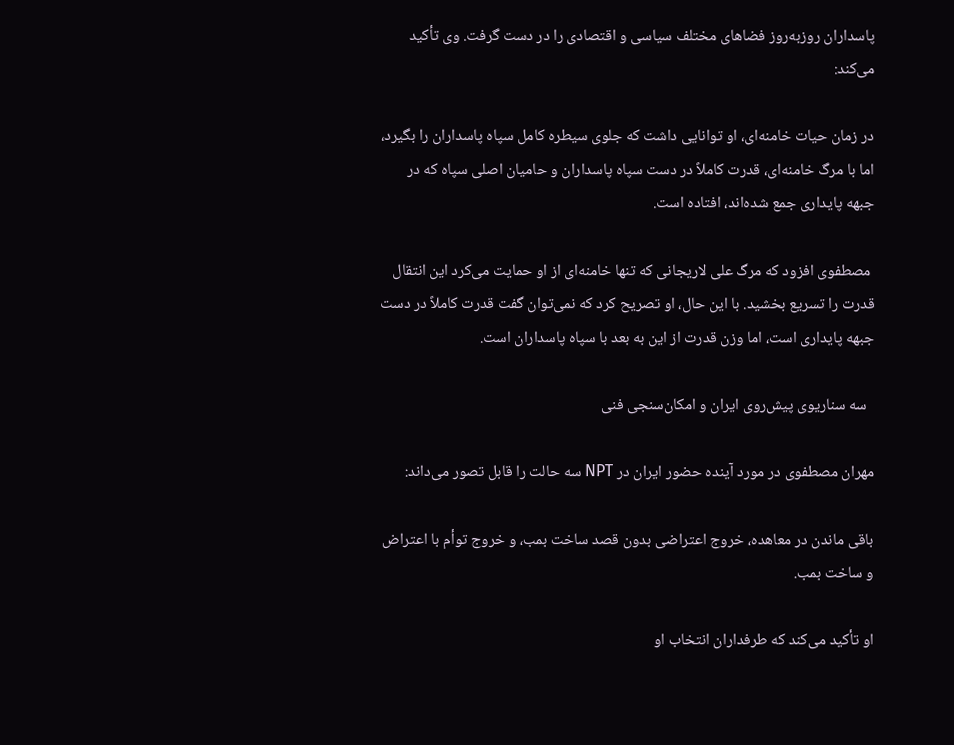پاسداران روزبه‌روز فضاهای مختلف سیاسی و اقتصادی را در دست گرفت. وی تأکید می‌کند:

در زمان حیات خامنه‌ای، او توانایی داشت که جلوی سیطره کامل سپاه پاسداران را بگیرد، اما با مرگ خامنه‌ای، قدرت کاملاً در دست سپاه پاسداران و حامیان اصلی سپاه که در جبهه پایداری جمع شده‌اند، افتاده است.

 مصطفوی افزود که مرگ علی لاریجانی که تنها خامنه‌ای از او حمایت می‌کرد این انتقال قدرت را تسریع بخشید. با این حال، او تصریح کرد که نمی‌توان گفت قدرت کاملاً در دست جبهه پایداری است، اما وزن قدرت از این به بعد با سپاه پاسداران است.

  سه سناریوی پیش‌روی ایران و امکان‌سنجی فنی

مهران مصطفوی در مورد آینده حضور ایران در NPT سه حالت را قابل تصور می‌داند:

باقی ماندن در معاهده، خروج اعتراضی بدون قصد ساخت بمب، و خروج توأم با اعتراض و ساخت بمب.

او تأکید می‌کند که طرفداران انتخاب او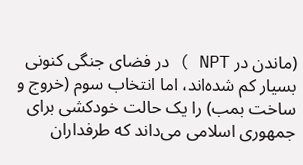(ماندن در NPT ) در فضای جنگی کنونی بسیار کم شده‌اند، اما انتخاب سوم (خروج و ساخت بمب) را یک حالت خودکشی برای جمهوری اسلامی می‌داند که طرفداران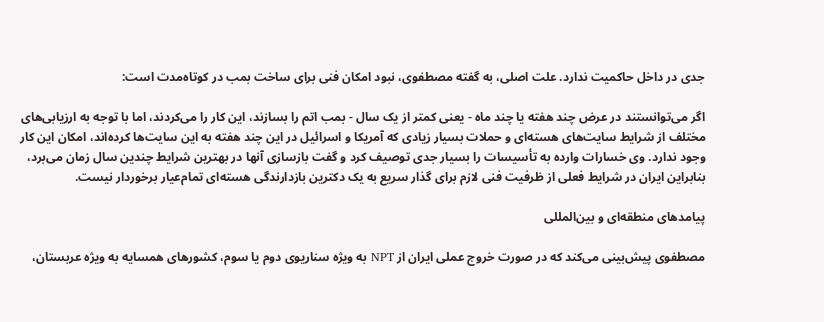جدی در داخل حاکمیت ندارد. علت اصلی، به گفته مصطفوی، نبود امکان فنی برای ساخت بمب در کوتاه‌مدت است:

اگر می‌توانستند در عرض چند هفته یا چند ماه - یعنی کمتر از یک سال - بمب اتم را بسازند، این کار را می‌کردند، اما با توجه به ارزیابی‌های مختلف از شرایط سایت‌های هسته‌ای و حملات بسیار زیادی که آمریکا و اسرائیل در این چند هفته به این سایت‌ها کرده‌اند، امکان این کار وجود ندارد. وی خسارات وارده به تأسیسات را بسیار جدی توصیف کرد و گفت بازسازی آنها در بهترین شرایط چندین سال زمان می‌برد، بنابراین ایران در شرایط فعلی از ظرفیت فنی لازم برای گذار سریع به یک دکترین بازدارندگی هسته‌ای تمام‌عیار برخوردار نیست.

پیامدهای منطقه‌ای و بین‌المللی

مصطفوی پیش‌بینی می‌کند که در صورت خروج عملی ایران از NPT به ویژه سناریوی دوم یا سوم، کشورهای همسایه به ویژه عربستان،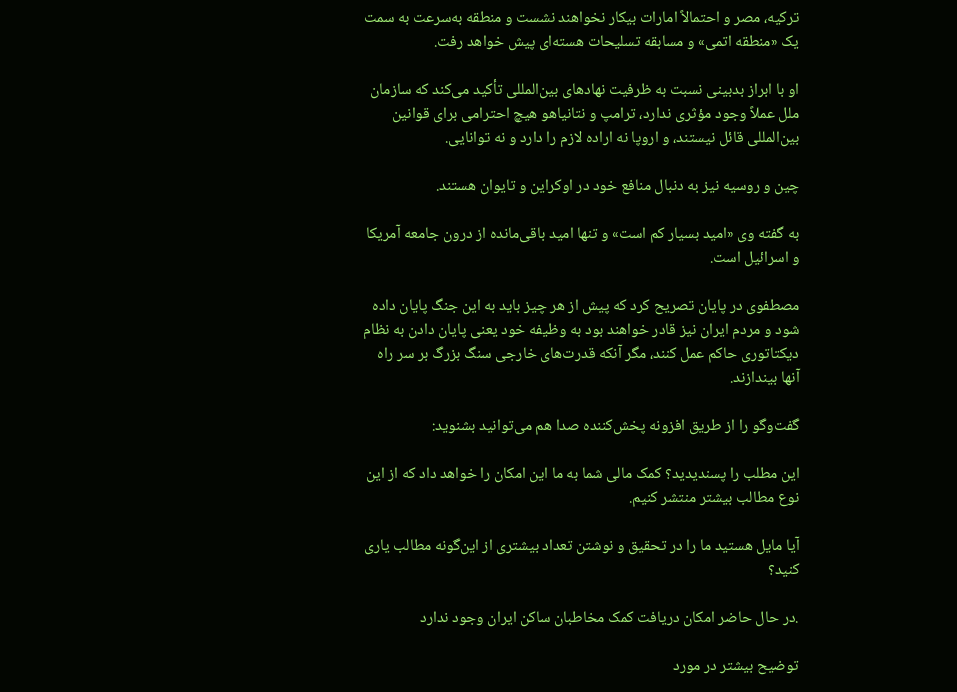ترکیه، مصر و احتمالاً امارات بیکار نخواهند نشست و منطقه به‌سرعت به سمت یک «منطقه اتمی» و مسابقه تسلیحات هسته‌ای پیش خواهد رفت.

او با ابراز بدبینی نسبت به ظرفیت نهادهای بین‌المللی تأکید می‌کند که سازمان ملل عملاً وجود مؤثری ندارد، ترامپ و نتانیاهو هیچ احترامی برای قوانین بین‌المللی قائل نیستند، و اروپا نه اراده لازم را دارد و نه توانایی.

چین و روسیه نیز به دنبال منافع خود در اوکراین و تایوان هستند.

به گفته وی «امید بسیار کم است» و تنها امید باقی‌مانده از درون جامعه آمریکا و اسرائیل است.

مصطفوی در پایان تصریح کرد که پیش از هر چیز باید به این جنگ پایان داده شود و مردم ایران نیز قادر خواهند بود به وظیفه خود یعنی پایان دادن به نظام دیکتاتوری حاکم عمل کنند، مگر آنکه قدرت‌های خارجی سنگ بزرگ بر سر راه آنها بیندازند.

گفت‌وگو را از طریق افزونه پخش‌کننده صدا هم می‌توانید بشنوید:

این مطلب را پسندیدید؟ کمک مالی شما به ما این امکان را خواهد داد که از این نوع مطالب بیشتر منتشر کنیم.

آیا مایل هستید ما را در تحقیق و نوشتن تعداد بیشتری از این‌گونه مطالب یاری کنید؟

.در حال حاضر امکان دریافت کمک مخاطبان ساکن ایران وجود ندارد

توضیح بیشتر در مورد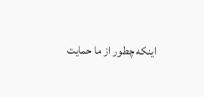اینکه چطور از ما حمایت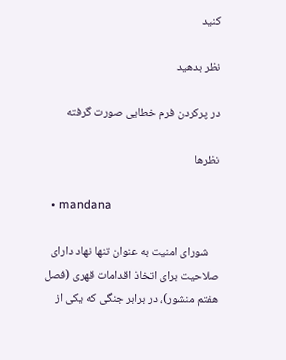کنید

نظر بدهید

در پرکردن فرم خطایی صورت گرفته

نظرها

  • mandana

    شورای امنیت به عنوان تنها نهاد دارای صلاحیت برای اتخاذ اقدامات قهری (فصل هفتم منشور)، در برابر جنگی که یکی از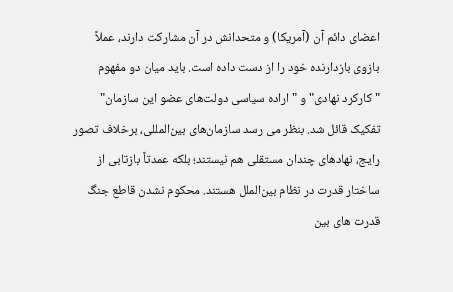اعضای دائم آن (آمریکا) و متحدانش در آن مشارکت دارند، عملاً بازوی بازدارنده خود را از دست داده است. باید میان دو مفهوم "کارکرد نهادی" و " اراده سیاسی دولت‌های عضو این سازمان" تفکیک قائل شد. بنظر می رسد سازمان‌های بین‌المللی، برخلاف تصور رایج، نهادهای چندان مستقلی هم نیستند؛ بلکه عمدتاً بازتابی از ساختار قدرت در نظام بین‌الملل هستند. محکوم نشدن قاطع جنگ قدرت های بین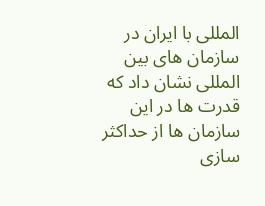المللی با ایران در سازمان های بین المللی نشان داد که قدرت ها در این سازمان ها از حداکثر سازی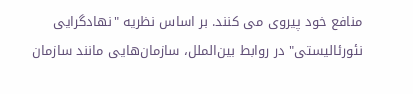منافع خود پیروی می کنند. بر اساس نظریه "نهادگرایی نئورئالیستی" در روابط بین‌الملل، سازمان‌هایی مانند سازمان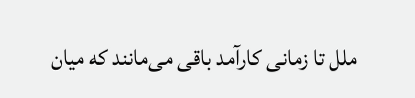ملل تا زمانی کارآمد باقی می‌مانند که میان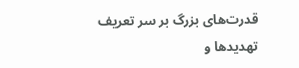قدرت‌های بزرگ بر سر تعریف تهدیدها و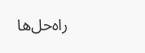راه‌حل‌ها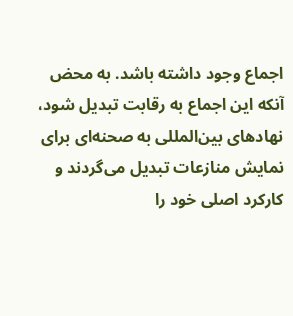اجماع وجود داشته باشد. به محض آنکه این اجماع به رقابت تبدیل شود، نهادهای بین‌المللی به صحنه‌ای برای نمایش منازعات تبدیل می‌گردند و کارکرد اصلی خود را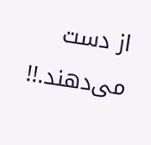از دست می‌دهند.!!